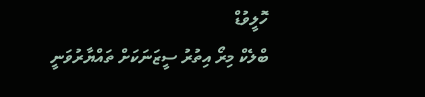ހޮލީވުޑް
ބްލެކް މިރޯ އިތުރު ސީޒަނަކަށް ތައްޔާރުވަނީ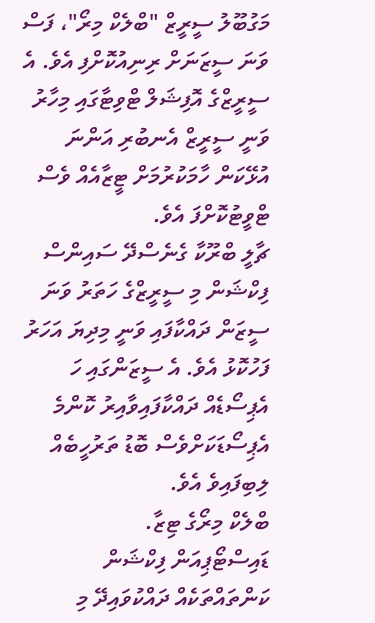މަގުބޫލު ސީރީޒް "ބްލެކް މިރޯ"، ފަސް ވަނަ ސީޒަނަށް ރިނިއުކޮށްފި އެވެ. އެ ސީރީޒްގެ އޮފިޝަލް ޓްވިޓާގައި މިހާރު ވަނީ ސީރީޒް އެނބުރި އަންނަ އުޅޭކަން ހާމަކުރުމަށް ޓީޒާއެއް ވެސް ޓްވީޓުކޮށްފަ އެވެ.
ޗާލީ ބްރޫކާ ގެނެސްދޭ ސައިންސް ފިކްޝަން މި ސީރީޒްގެ ހަތަރު ވަނަ ސީޒަން ދައްކާފައި ވަނީ މިދިޔަ އަހަރު ފަހުކޮޅު އެވެ. އެ ސީޒަންގައި ހަ އެޕިސޯޑެއް ދައްކާފައިވާއިރު ކޮންމެ އެޕިސޯޑަކަށްވެސް ބޮޑު ތަރުހީބެއް ލިބިފައިވެ އެވެ.
ބްލެކް މިރޯގެ ޓިޒާ.
ޑައިސްޓޯޕިއަން ފިކްޝަން ކަންތައްތަކެއް ދައްކުވައިދޭ މި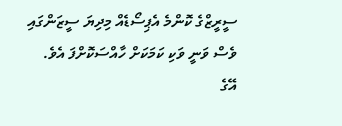ސީރީޒްގެ ކޮންމެ އެޕިސޯޑެއް މިދިޔަ ސީޒަންގައި ވެސް ވަނީ ވަކި ކަމަކަށް ހާއްސަކޮށްފަ އެވެ. އޭގެ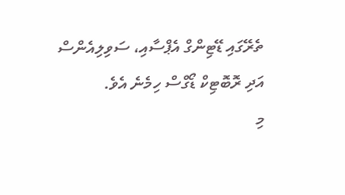ތެރޭގައި ޑޭޓިންގް އެޕްސާއި، ސަވިލިއެންސް އަދި ރޮބޮޓިކް ޑޯގްސް ހިމެނެ އެވެ.
މި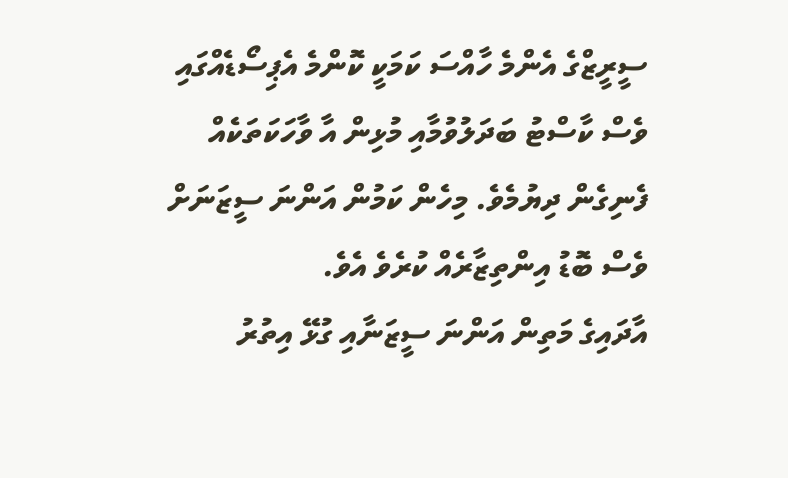ސީރީޒްގެ އެންމެ ހާއްސަ ކަމަކީ ކޮންމެ އެޕިސޯޑެއްގައި ވެސް ކާސްޓު ބަދަލުވުމާއި މުޅިން އާ ވާހަކަތަކެއް ފެނިގެން ދިޔުމެވެ. މިހެން ކަމުން އަންނަ ސީޒަނަށް ވެސް ބޮޑު އިންތިޒާރެއް ކުރެވެ އެވެ.
އާދައިގެ މަތިން އަންނަ ސީޒަނާއި ގުޅޭ އިތުރު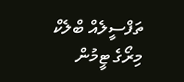ތަފްސީލެއް ބްލެކް މިރޯގެ ޓީމުން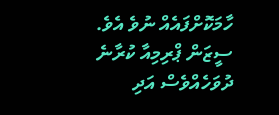ހާމަކޮށްފައެއް ނުވެ އެވެ. ސީޒަން ޕްރިމިއާ ކުރާނެ ދުވަހެއްވެސް އަދި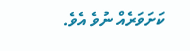ކަށަވަރެއް ނުވެ އެވެ.